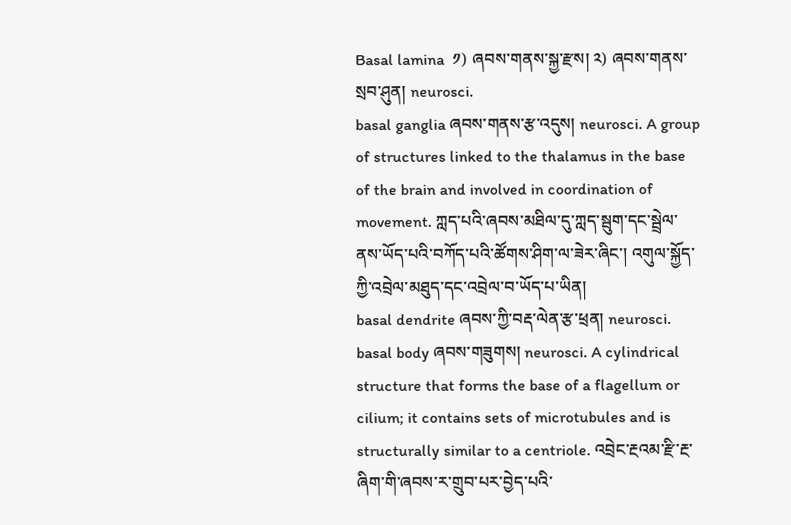Basal lamina  ༡) ཞབས་གནས་སྐྱ་རྫས། ༢) ཞབས་གནས་སྲབ་ཤུན། neurosci.
basal ganglia ཞབས་གནས་རྩ་འདུས། neurosci. A group of structures linked to the thalamus in the base of the brain and involved in coordination of movement. ཀླད་པའི་ཞབས་མཐིལ་དུ་ཀླད་སྦུག་དང་སྦྲེལ་ནས་ཡོད་པའི་བཀོད་པའི་ཚོགས་ཤིག་ལ་ཟེར་ཞིང་། འགུལ་སྐྱོད་ཀྱི་འབྲེལ་མཐུད་དང་འབྲེལ་བ་ཡོད་པ་ཡིན།
basal dendrite ཞབས་ཀྱི་བརྡ་ལེན་རྩ་ཕྲན། neurosci.
basal body ཞབས་གཟུགས། neurosci. A cylindrical structure that forms the base of a flagellum or cilium; it contains sets of microtubules and is structurally similar to a centriole. འབྲེང་རྔའམ་རྫི་རྔ་ཞིག་གི་ཞབས་ར་གྲུབ་པར་བྱེད་པའི་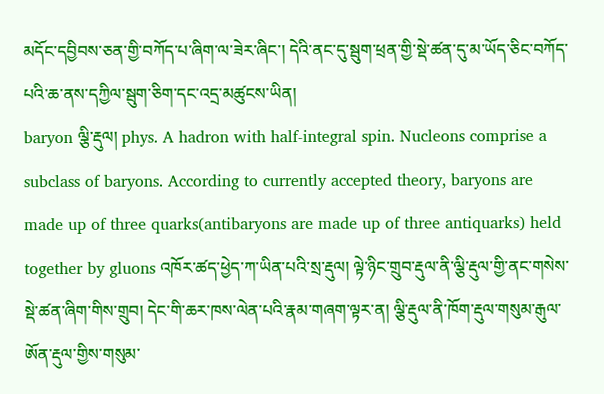མདོང་དབྱིབས་ཅན་གྱི་བཀོད་པ་ཞིག་ལ་ཟེར་ཞིང་། དེའི་ནང་དུ་སྦུག་ཕྲན་གྱི་སྡེ་ཚན་དུ་མ་ཡོད་ཅིང་བཀོད་པའི་ཆ་ནས་དཀྱིལ་སྦུག་ཅིག་དང་འདྲ་མཚུངས་ཡིན།
baryon ལྕི་རྡུལ། phys. A hadron with half-integral spin. Nucleons comprise a subclass of baryons. According to currently accepted theory, baryons are made up of three quarks(antibaryons are made up of three antiquarks) held together by gluons འཁོར་ཚད་ཕྱེད་ཀ་ཡིན་པའི་སྲ་རྡུལ། ལྟེ་ཉིང་གྲུབ་རྡུལ་ནི་ལྕི་རྡུལ་གྱི་ནང་གསེས་སྡེ་ཚན་ཞིག་གིས་གྲུབ། དེང་གི་ཆར་ཁས་ལེན་པའི་རྣམ་གཞག་ལྟར་ན། ལྕི་རྡུལ་ནི་ཁོག་རྡུལ་གསུམ་རྒུལ་ཨོན་རྡུལ་གྱིས་གསུམ་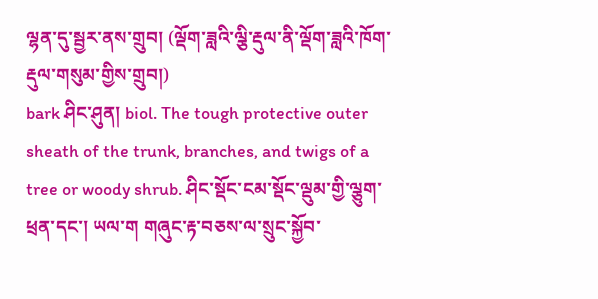ལྷན་དུ་སྦྱར་ནས་གྲུབ། (ལྡོག་ཟླའི་ལྕི་རྡུལ་ནི་ལྡོག་ཟླའི་ཁོག་རྡུལ་གསུམ་གྱིས་གྲུབ།)
bark ཤིང་ཤུན། biol. The tough protective outer sheath of the trunk, branches, and twigs of a tree or woody shrub. ཤིང་སྡོང་ངམ་སྡོང་ལྡུམ་གྱི་ལྕུག་ཕྲན་དང་། ཡལ་ག གཞུང་རྟ་བཅས་ལ་སྲུང་སྐྱོབ་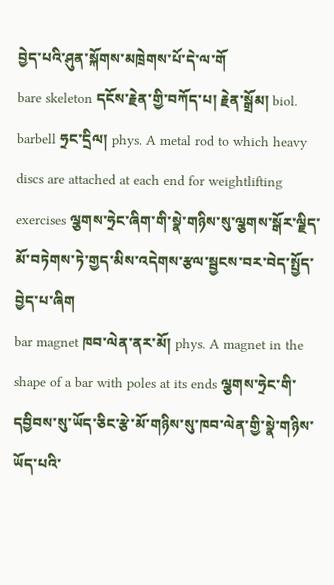བྱེད་པའི་ཤུན་སྐོགས་མཁྲེགས་པོ་དེ་ལ་གོ
bare skeleton དངོས་རྗེན་གྱི་བཀོད་པ། རྗེན་སྒྲོམ། biol.
barbell ཧྲང་དྲིལ། phys. A metal rod to which heavy discs are attached at each end for weightlifting exercises ལྕགས་ཧྲེང་ཞིག་གི་སྣེ་གཉིས་སུ་ལྕགས་སྒོར་ལྗིད་མོ་བཏེགས་ཏེ་གྱད་མིས་འདེགས་རྩལ་སྦྱངས་བར་བེད་སྤྱོད་བྱེད་པ་ཞིག
bar magnet ཁབ་ལེན་ནར་མོ། phys. A magnet in the shape of a bar with poles at its ends ལྕགས་ཧྲེང་གི་དབྱིབས་སུ་ཡོད་ཅིང་རྩེ་མོ་གཉིས་སུ་ཁབ་ལེན་གྱི་སྣེ་གཉིས་ཡོད་པའི་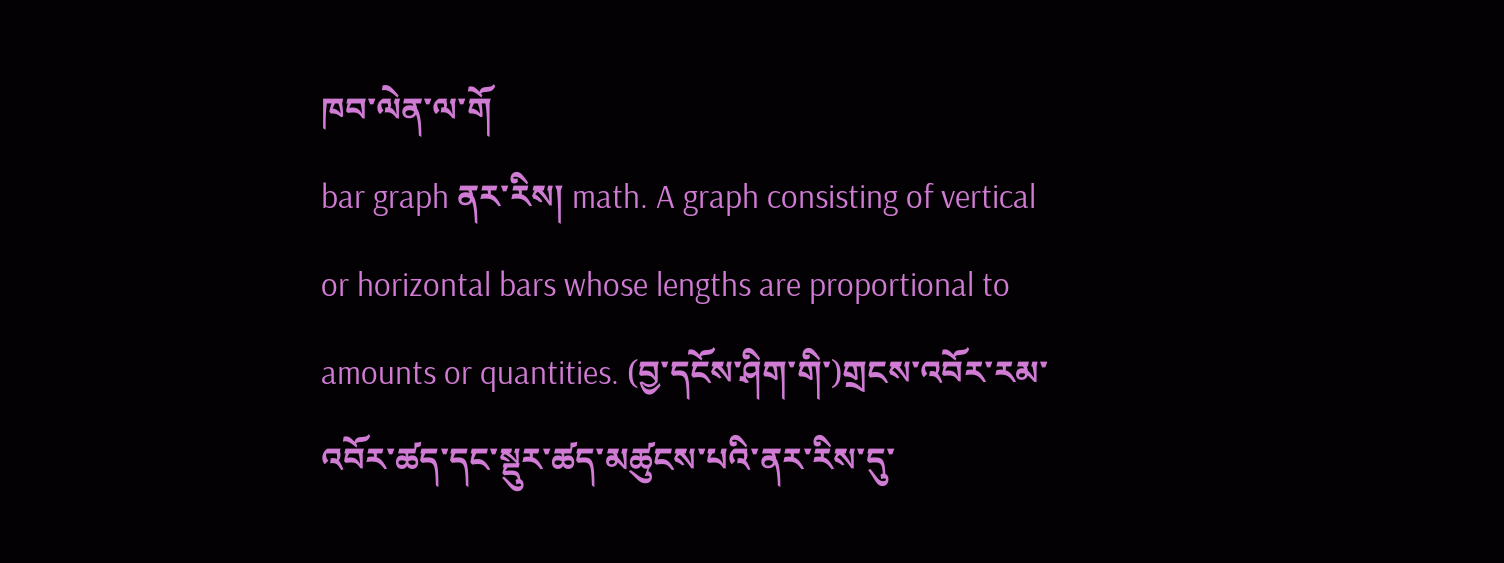ཁབ་ལེན་ལ་གོ
bar graph ནར་རིས། math. A graph consisting of vertical or horizontal bars whose lengths are proportional to amounts or quantities. (བྱ་དངོས་ཤིག་གི་)གྲངས་འབོར་རམ་འབོར་ཚད་དང་སྡུར་ཚད་མཚུངས་པའི་ནར་རིས་དུ་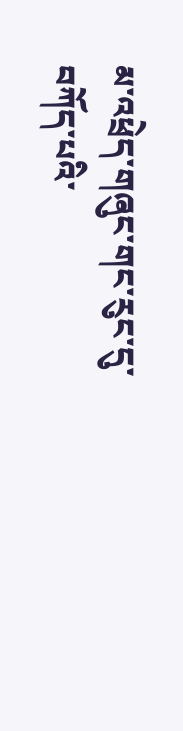མ་འཕྲེད་གཞུང་གང་རུང་དུ་བཀོད་པའི་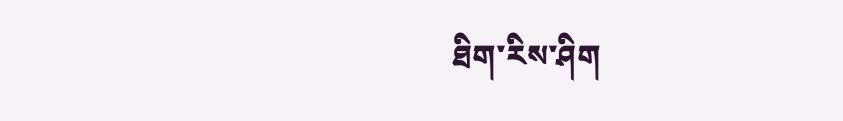ཐིག་རིས་ཤིག